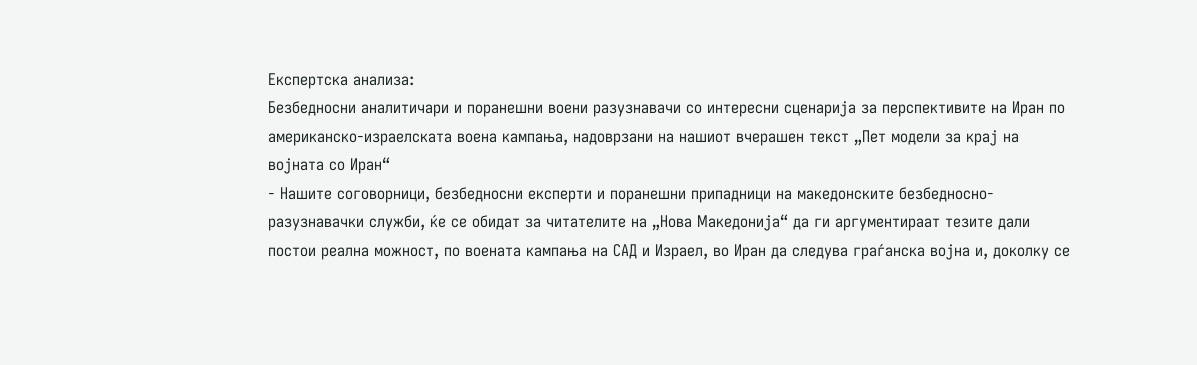Експертска анализа:
Безбедносни аналитичари и поранешни воени разузнавачи со интересни сценарија за перспективите на Иран по американско-израелската воена кампања, надоврзани на нашиот вчерашен текст „Пет модели за крај на војната со Иран“
- Нашите соговорници, безбедносни експерти и поранешни припадници на македонските безбедносно-разузнавачки служби, ќе се обидат за читателите на „Нова Македонија“ да ги аргументираат тезите дали постои реална можност, по воената кампања на САД и Израел, во Иран да следува граѓанска војна и, доколку се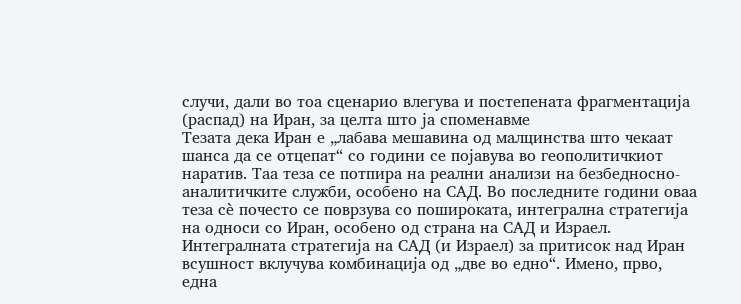случи, дали во тоа сценарио влегува и постепената фрагментација (распад) на Иран, за целта што ја споменавме
Тезата дека Иран е „лабава мешавина од малцинства што чекаат шанса да се отцепат“ со години се појавува во геополитичкиот наратив. Таа теза се потпира на реални анализи на безбедносно-аналитичките служби, особено на САД. Во последните години оваа теза сè почесто се поврзува со пошироката, интегрална стратегија на односи со Иран, особено од страна на САД и Израел. Интегралната стратегија на САД (и Израел) за притисок над Иран всушност вклучува комбинација од „две во едно“. Имено, прво, една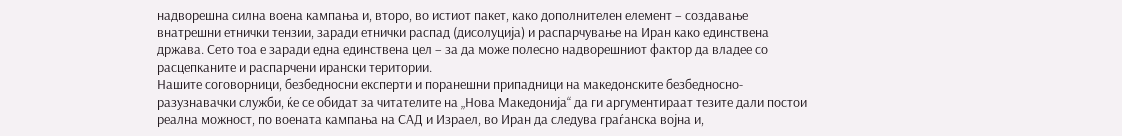надворешна силна воена кампања и, второ, во истиот пакет, како дополнителен елемент – создавање внатрешни етнички тензии, заради етнички распад (дисолуција) и распарчување на Иран како единствена држава. Сето тоа е заради една единствена цел – за да може полесно надворешниот фактор да владее со расцепканите и распарчени ирански територии.
Нашите соговорници, безбедносни експерти и поранешни припадници на македонските безбедносно-разузнавачки служби, ќе се обидат за читателите на „Нова Македонија“ да ги аргументираат тезите дали постои реална можност, по воената кампања на САД и Израел, во Иран да следува граѓанска војна и,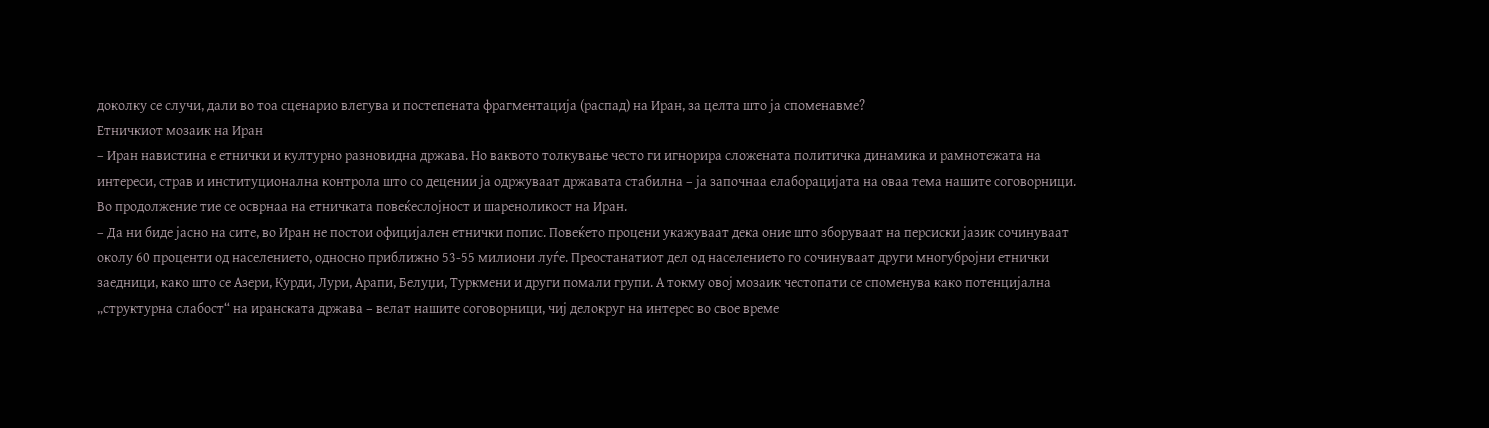доколку се случи, дали во тоа сценарио влегува и постепената фрагментација (распад) на Иран, за целта што ја споменавме?
Етничкиот мозаик на Иран
– Иран навистина е етнички и културно разновидна држава. Но ваквото толкување често ги игнорира сложената политичка динамика и рамнотежата на интереси, страв и институционална контрола што со децении ја одржуваат државата стабилна – ја започнаа елаборацијата на оваа тема нашите соговорници.
Во продолжение тие се осврнаа на етничката повеќеслојност и шареноликост на Иран.
– Да ни биде јасно на сите, во Иран не постои официјален етнички попис. Повеќето процени укажуваат дека оние што зборуваат на персиски јазик сочинуваат околу 60 проценти од населението, односно приближно 53-55 милиони луѓе. Преостанатиот дел од населението го сочинуваат други многубројни етнички заедници, како што се Азери, Курди, Лури, Арапи, Белуџи, Туркмени и други помали групи. А токму овој мозаик честопати се споменува како потенцијална „структурна слабост“ на иранската држава – велат нашите соговорници, чиј делокруг на интерес во свое време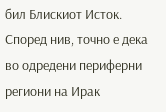бил Блискиот Исток.
Според нив, точно е дека во одредени периферни региони на Ирак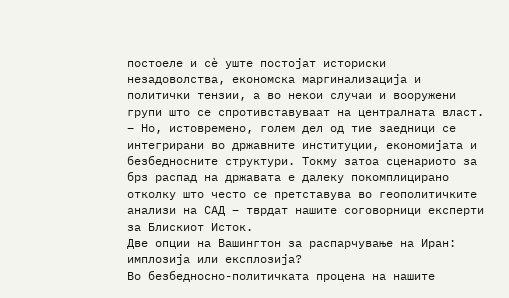постоеле и сѐ уште постојат историски незадоволства, економска маргинализација и политички тензии, а во некои случаи и вооружени групи што се спротивставуваат на централната власт.
– Но, истовремено, голем дел од тие заедници се интегрирани во државните институции, економијата и безбедносните структури. Токму затоа сценариото за брз распад на државата е далеку покомплицирано отколку што често се претставува во геополитичките анализи на САД – тврдат нашите соговорници експерти за Блискиот Исток.
Две опции на Вашингтон за распарчување на Иран: имплозија или експлозија?
Во безбедносно-политичката процена на нашите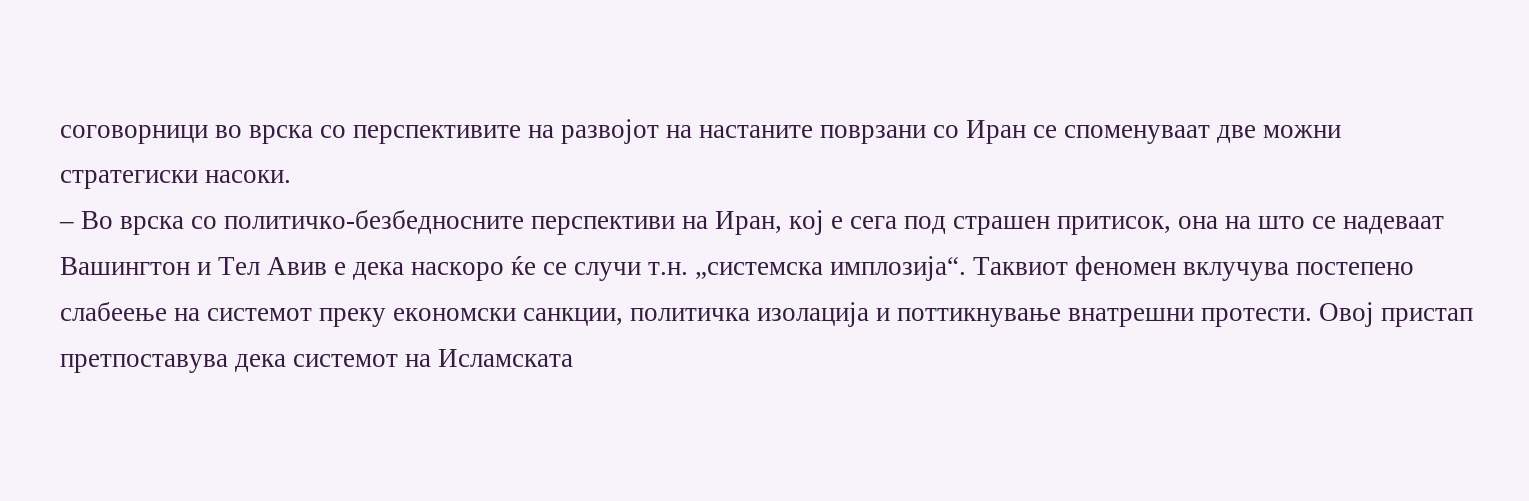соговорници во врска со перспективите на развојот на настаните поврзани со Иран се споменуваат две можни стратегиски насоки.
– Во врска со политичко-безбедносните перспективи на Иран, кој е сега под страшен притисок, она на што се надеваат Вашингтон и Тел Авив е дека наскоро ќе се случи т.н. „системска имплозија“. Таквиот феномен вклучува постепено слабеење на системот преку економски санкции, политичка изолација и поттикнување внатрешни протести. Овој пристап претпоставува дека системот на Исламската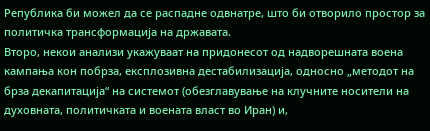Република би можел да се распадне одвнатре, што би отворило простор за политичка трансформација на државата.
Второ, некои анализи укажуваат на придонесот од надворешната воена кампања кон побрза, експлозивна дестабилизација, односно „методот на брза декапитација“ на системот (обезглавување на клучните носители на духовната, политичката и воената власт во Иран) и,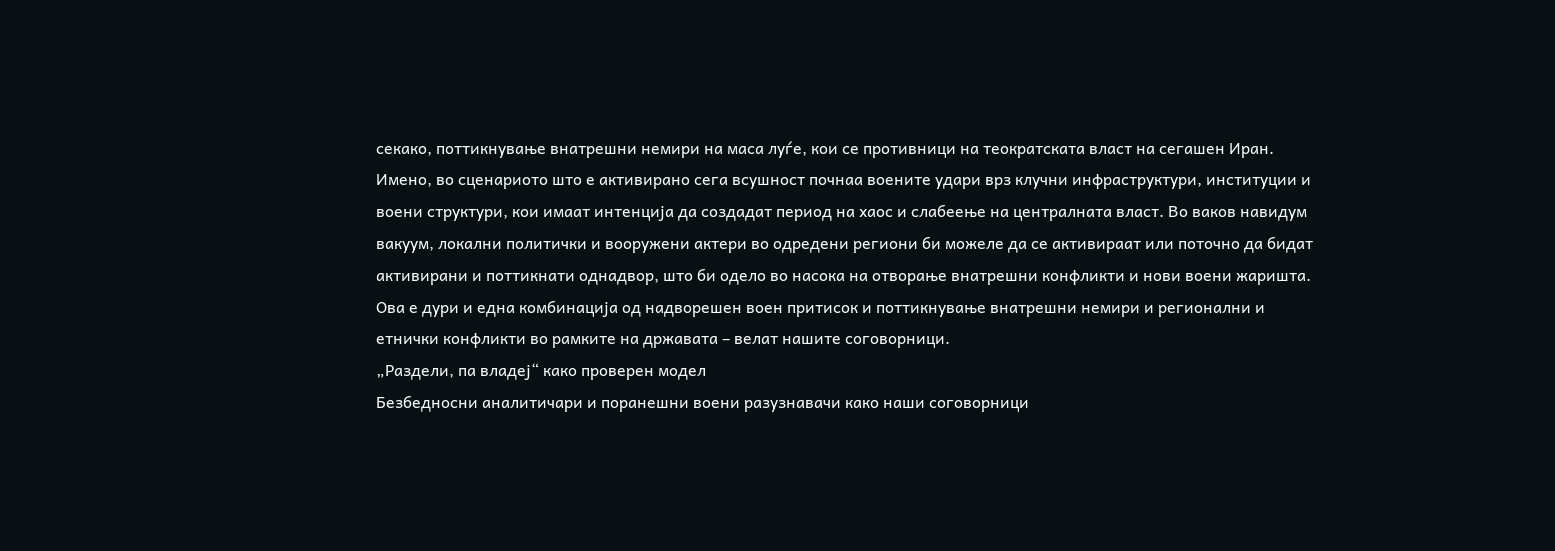секако, поттикнување внатрешни немири на маса луѓе, кои се противници на теократската власт на сегашен Иран. Имено, во сценариото што е активирано сега всушност почнаа воените удари врз клучни инфраструктури, институции и воени структури, кои имаат интенција да создадат период на хаос и слабеење на централната власт. Во ваков навидум вакуум, локални политички и вооружени актери во одредени региони би можеле да се активираат или поточно да бидат активирани и поттикнати однадвор, што би одело во насока на отворање внатрешни конфликти и нови воени жаришта. Ова е дури и една комбинација од надворешен воен притисок и поттикнување внатрешни немири и регионални и етнички конфликти во рамките на државата – велат нашите соговорници.
„Раздели, па владеј“ како проверен модел
Безбедносни аналитичари и поранешни воени разузнавачи како наши соговорници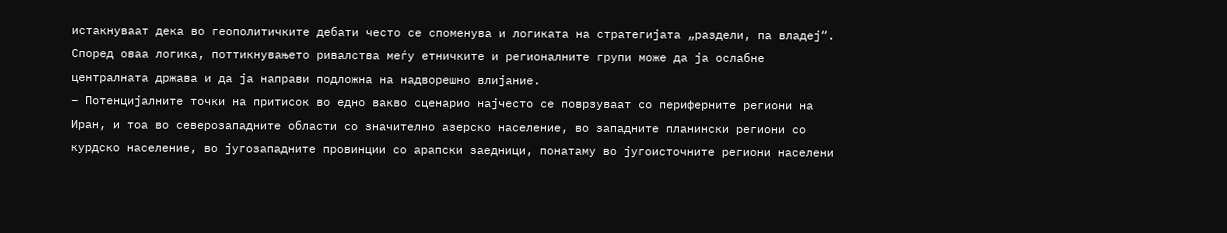истакнуваат дека во геополитичките дебати често се споменува и логиката на стратегијата „раздели, па владеј“. Според оваа логика, поттикнувањето ривалства меѓу етничките и регионалните групи може да ја ослабне централната држава и да ја направи подложна на надворешно влијание.
– Потенцијалните точки на притисок во едно вакво сценарио најчесто се поврзуваат со периферните региони на Иран, и тоа во северозападните области со значително азерско население, во западните планински региони со курдско население, во југозападните провинции со арапски заедници, понатаму во југоисточните региони населени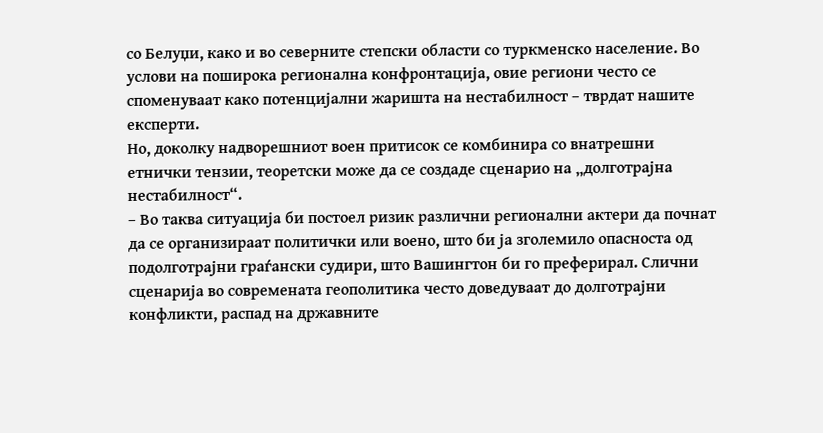со Белуџи, како и во северните степски области со туркменско население. Во услови на поширока регионална конфронтација, овие региони често се споменуваат како потенцијални жаришта на нестабилност – тврдат нашите експерти.
Но, доколку надворешниот воен притисок се комбинира со внатрешни етнички тензии, теоретски може да се создаде сценарио на „долготрајна нестабилност“.
– Во таква ситуација би постоел ризик различни регионални актери да почнат да се организираат политички или воено, што би ја зголемило опасноста од подолготрајни граѓански судири, што Вашингтон би го преферирал. Слични сценарија во современата геополитика често доведуваат до долготрајни конфликти, распад на државните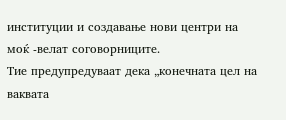институции и создавање нови центри на моќ -велат соговорниците.
Тие предупредуваат дека „конечната цел на ваквата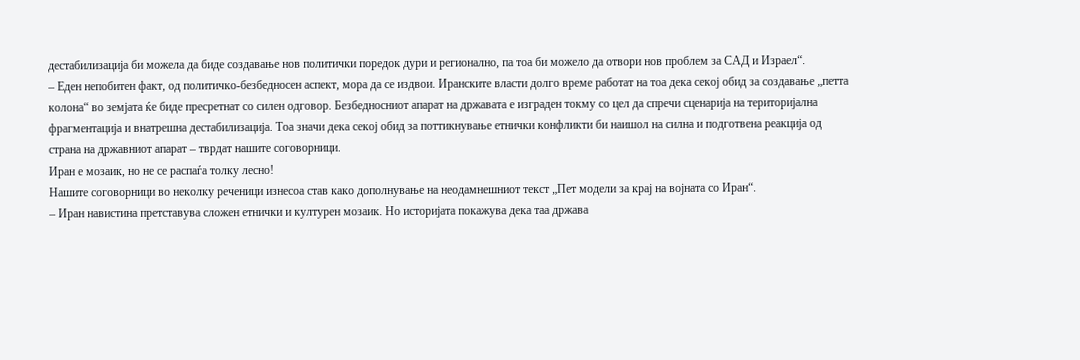дестабилизација би можела да биде создавање нов политички поредок дури и регионално, па тоа би можело да отвори нов проблем за САД и Израел“.
– Еден непобитен факт, од политичко-безбедносен аспект, мора да се издвои. Иранските власти долго време работат на тоа дека секој обид за создавање „петта колона“ во земјата ќе биде пресретнат со силен одговор. Безбедносниот апарат на државата е изграден токму со цел да спречи сценарија на територијална фрагментација и внатрешна дестабилизација. Тоа значи дека секој обид за поттикнување етнички конфликти би наишол на силна и подготвена реакција од страна на државниот апарат – тврдат нашите соговорници.
Иран е мозаик, но не се распаѓа толку лесно!
Нашите соговорници во неколку реченици изнесоа став како дополнување на неодамнешниот текст „Пет модели за крај на војната со Иран“.
– Иран навистина претставува сложен етнички и културен мозаик. Но историјата покажува дека таа држава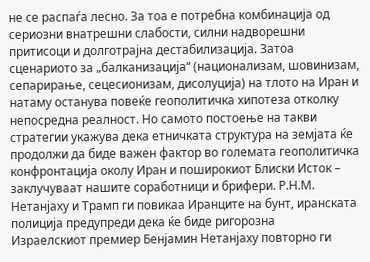не се распаѓа лесно. За тоа е потребна комбинација од сериозни внатрешни слабости, силни надворешни притисоци и долготрајна дестабилизација. Затоа сценариото за „балканизација“ (национализам, шовинизам, сепарирање, сецесионизам, дисолуција) на тлото на Иран и натаму останува повеќе геополитичка хипотеза отколку непосредна реалност. Но самото постоење на такви стратегии укажува дека етничката структура на земјата ќе продолжи да биде важен фактор во големата геополитичка конфронтација околу Иран и поширокиот Блиски Исток – заклучуваат нашите соработници и брифери. Р.Н.М.
Нетанјаху и Трамп ги повикаа Иранците на бунт, иранската полиција предупреди дека ќе биде ригорозна
Израелскиот премиер Бенјамин Нетанјаху повторно ги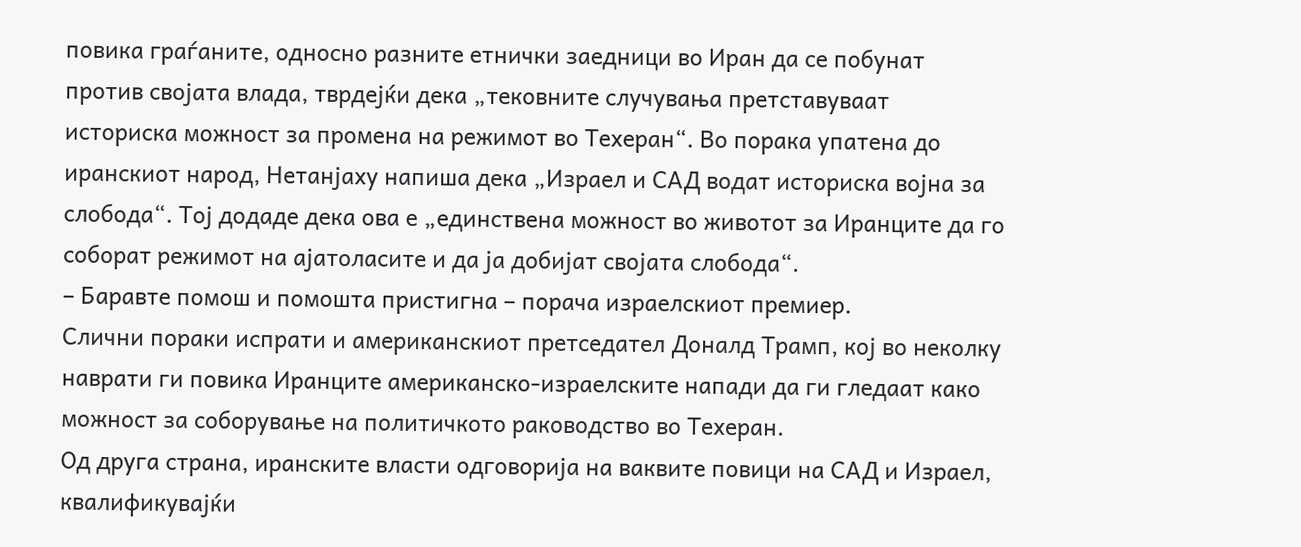повика граѓаните, односно разните етнички заедници во Иран да се побунат против својата влада, тврдејќи дека „тековните случувања претставуваат историска можност за промена на режимот во Техеран“. Во порака упатена до иранскиот народ, Нетанјаху напиша дека „Израел и САД водат историска војна за слобода“. Тој додаде дека ова е „единствена можност во животот за Иранците да го соборат режимот на ајатоласите и да ја добијат својата слобода“.
– Баравте помош и помошта пристигна – порача израелскиот премиер.
Слични пораки испрати и американскиот претседател Доналд Трамп, кој во неколку наврати ги повика Иранците американско-израелските напади да ги гледаат како можност за соборување на политичкото раководство во Техеран.
Од друга страна, иранските власти одговорија на ваквите повици на САД и Израел, квалификувајќи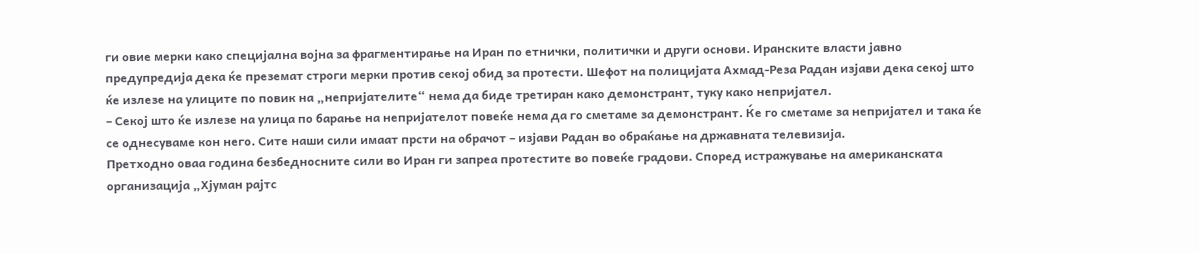ги овие мерки како специјална војна за фрагментирање на Иран по етнички, политички и други основи. Иранските власти јавно предупредија дека ќе преземат строги мерки против секој обид за протести. Шефот на полицијата Ахмад-Реза Радан изјави дека секој што ќе излезе на улиците по повик на „непријателите“ нема да биде третиран како демонстрант, туку како непријател.
– Секој што ќе излезе на улица по барање на непријателот повеќе нема да го сметаме за демонстрант. Ќе го сметаме за непријател и така ќе се однесуваме кон него. Сите наши сили имаат прсти на обрачот – изјави Радан во обраќање на државната телевизија.
Претходно оваа година безбедносните сили во Иран ги запреа протестите во повеќе градови. Според истражување на американската организација „Хјуман рајтс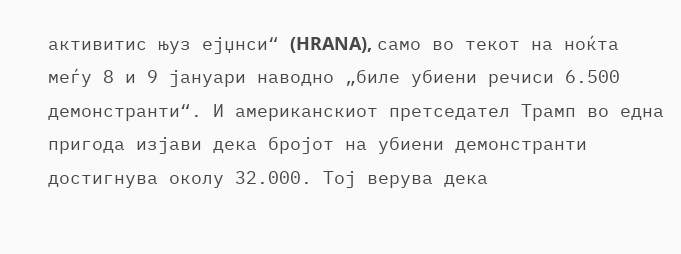активитис њуз ејџнси“ (HRANA), само во текот на ноќта меѓу 8 и 9 јануари наводно „биле убиени речиси 6.500 демонстранти“. И американскиот претседател Трамп во една пригода изјави дека бројот на убиени демонстранти достигнува околу 32.000. Тој верува дека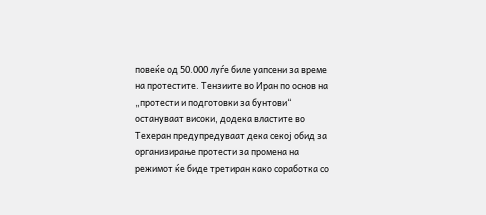повеќе од 50.000 луѓе биле уапсени за време на протестите. Тензиите во Иран по основ на „протести и подготовки за бунтови“ остануваат високи, додека властите во Техеран предупредуваат дека секој обид за организирање протести за промена на режимот ќе биде третиран како соработка со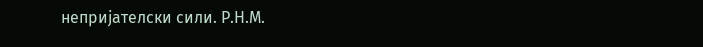непријателски сили. Р.Н.М.